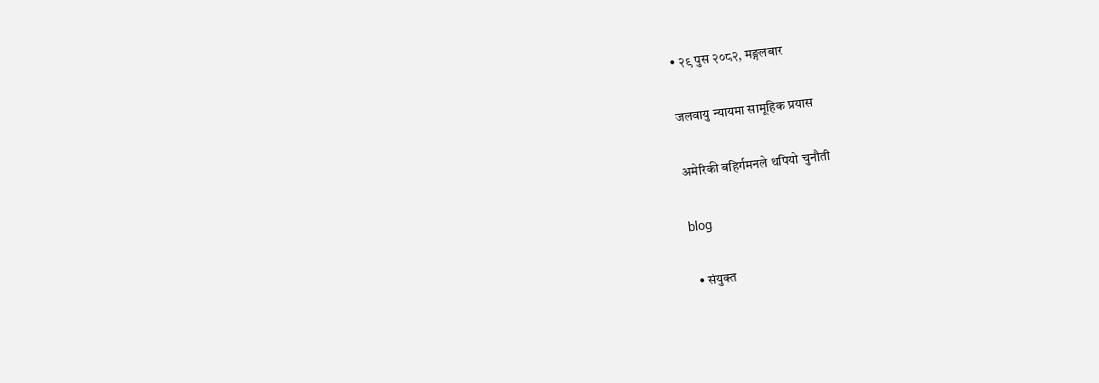• २९ पुस २०८२, मङ्गलबार

जलवायु न्यायमा सामूहिक प्रयास

अमेरिकी बहिर्गमनले थपियो चुनौती

blog

  • संयुक्त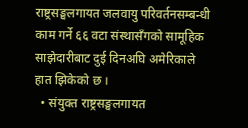राष्ट्रसङ्घलगायत जलवायु परिवर्तनसम्बन्धी काम गर्ने ६६ वटा संस्थासँगको सामूहिक साझेदारीबाट दुई दिनअघि अमेरिकाले हात झिकेको छ ।
  • संयुक्त राष्ट्रसङ्घलगायत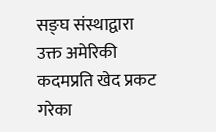सङ्घ संस्थाद्वारा उक्त अमेरिकी कदमप्रति खेद प्रकट गरेका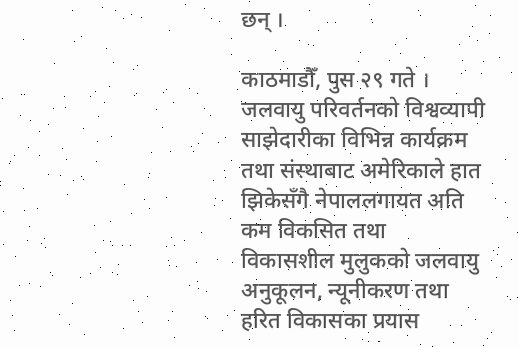छन् ।

काठमाडौँ, पुस २९ गते । जलवायु परिवर्तनको विश्वव्यापी साझेदारीका विभिन्न कार्यक्रम तथा संस्थाबाट अमेरिकाले हात झिकेसँगै नेपाललगायत अति कम विकसित तथा विकासशील मुलुकको जलवायु अनुकूलन, न्यूनीकरण तथा हरित विकासका प्रयास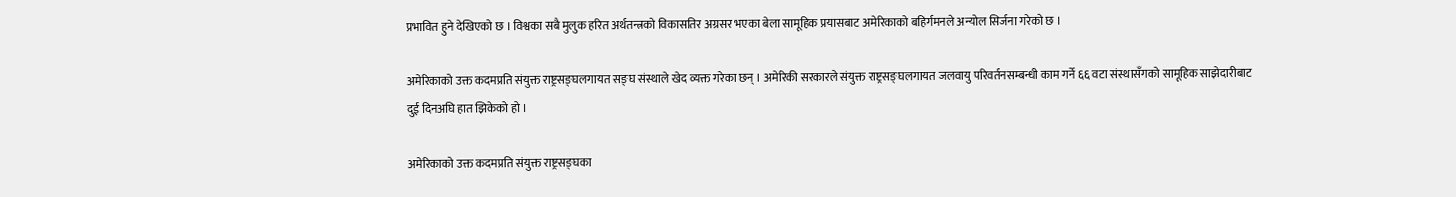प्रभावित हुने देखिएको छ । विश्वका सबै मुलुक हरित अर्थतन्त्रको विकासतिर अग्रसर भएका बेला सामूहिक प्रयासबाट अमेरिकाको बहिर्गमनले अन्योल सिर्जना गरेको छ ।

अमेरिकाको उक्त कदमप्रति संयुक्त राष्ट्रसङ्घलगायत सङ्घ संस्थाले खेद व्यक्त गरेका छन् । अमेरिकी सरकारले संयुक्त राष्ट्रसङ्घलगायत जलवायु परिवर्तनसम्बन्धी काम गर्ने ६६ वटा संस्थासँगको सामूहिक साझेदारीबाट दुई दिनअघि हात झिकेको हो ।

अमेरिकाको उक्त कदमप्रति संयुक्त राष्ट्रसङ्घका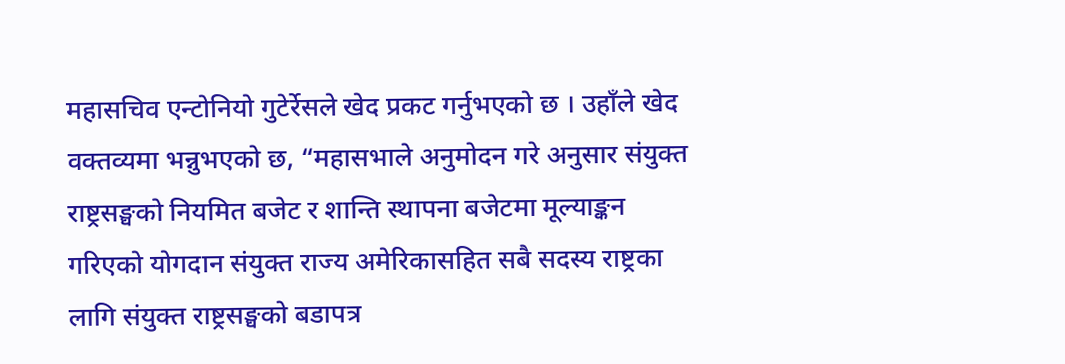महासचिव एन्टोनियो गुटेर्रेसले खेद प्रकट गर्नुभएको छ । उहाँले खेद वक्तव्यमा भन्नुभएको छ, “महासभाले अनुमोदन गरे अनुसार संयुक्त राष्ट्रसङ्घको नियमित बजेट र शान्ति स्थापना बजेटमा मूल्याङ्कन गरिएको योगदान संयुक्त राज्य अमेरिकासहित सबै सदस्य राष्ट्रका लागि संयुक्त राष्ट्रसङ्घको बडापत्र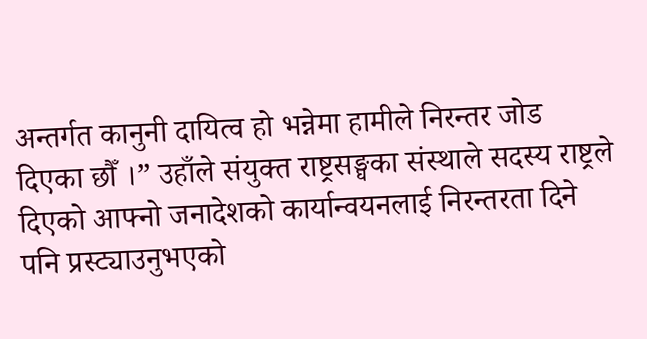अन्तर्गत कानुनी दायित्व हो भन्नेमा हामीले निरन्तर जोड दिएका छौँ ।” उहाँले संयुक्त राष्ट्रसङ्घका संस्थाले सदस्य राष्ट्रले दिएको आफ्नो जनादेशको कार्यान्वयनलाई निरन्तरता दिने पनि प्रस्ट्याउनुभएको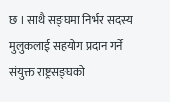छ । साथै सङ्घमा निर्भर सदस्य मुलुकलाई सहयोग प्रदान गर्ने संयुक्त राष्ट्रसङ्घको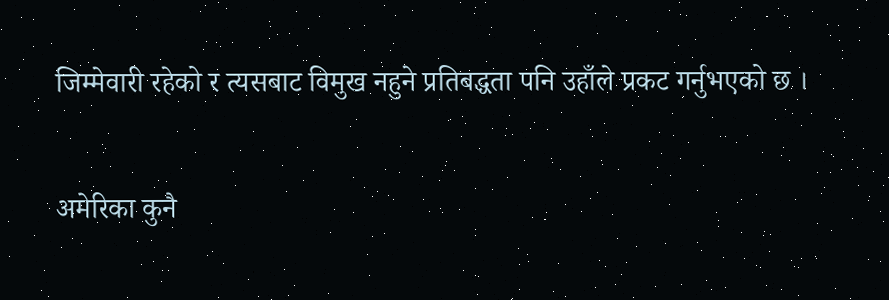जिम्मेवारी रहेको र त्यसबाट विमुख नहुने प्रतिबद्धता पनि उहाँले प्रकट गर्नुभएको छ ।

अमेरिका कुनै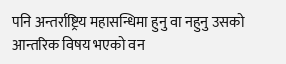पनि अन्तर्राष्ट्रिय महासन्धिमा हुनु वा नहुनु उसको आन्तरिक विषय भएको वन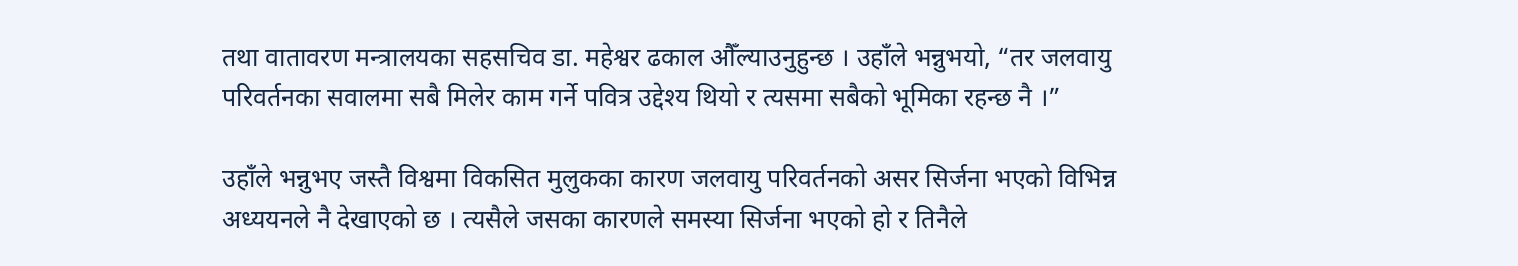तथा वातावरण मन्त्रालयका सहसचिव डा. महेश्वर ढकाल औँल्याउनुहुन्छ । उहाँले भन्नुभयो, “तर जलवायु परिवर्तनका सवालमा सबै मिलेर काम गर्ने पवित्र उद्देश्य थियो र त्यसमा सबैको भूमिका रहन्छ नै ।”

उहाँले भन्नुभए जस्तै विश्वमा विकसित मुलुकका कारण जलवायु परिवर्तनको असर सिर्जना भएको विभिन्न अध्ययनले नै देखाएको छ । त्यसैले जसका कारणले समस्या सिर्जना भएको हो र तिनैले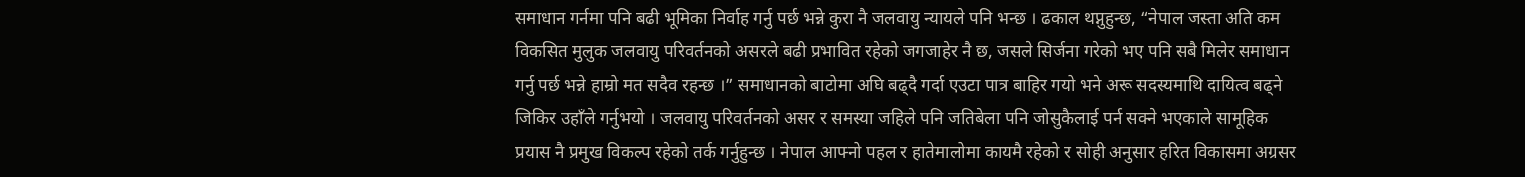समाधान गर्नमा पनि बढी भूमिका निर्वाह गर्नु पर्छ भन्ने कुरा नै जलवायु न्यायले पनि भन्छ । ढकाल थप्नुहुन्छ, “नेपाल जस्ता अति कम विकसित मुलुक जलवायु परिवर्तनको असरले बढी प्रभावित रहेको जगजाहेर नै छ, जसले सिर्जना गरेको भए पनि सबै मिलेर समाधान गर्नु पर्छ भन्ने हाम्रो मत सदैव रहन्छ ।” समाधानको बाटोमा अघि बढ्दै गर्दा एउटा पात्र बाहिर गयो भने अरू सदस्यमाथि दायित्व बढ्ने जिकिर उहाँले गर्नुभयो । जलवायु परिवर्तनको असर र समस्या जहिले पनि जतिबेला पनि जोसुकैलाई पर्न सक्ने भएकाले सामूहिक प्रयास नै प्रमुख विकल्प रहेको तर्क गर्नुहुन्छ । नेपाल आफ्नो पहल र हातेमालोमा कायमै रहेको र सोही अनुसार हरित विकासमा अग्रसर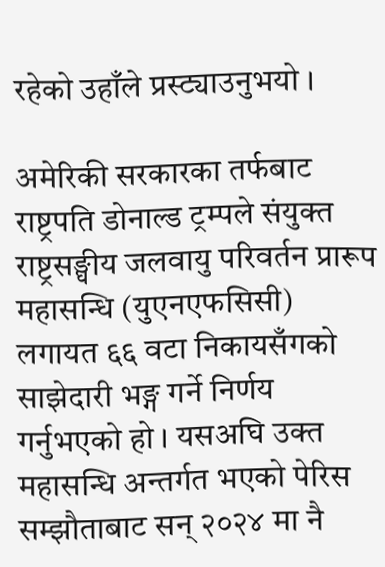रहेको उहाँले प्रस्ट्याउनुभयो ।

अमेरिकी सरकारका तर्फबाट राष्ट्रपति डोनाल्ड ट्रम्पले संयुक्त राष्ट्रसङ्घीय जलवायु परिवर्तन प्रारूप महासन्धि (युएनएफसिसी) लगायत ६६ वटा निकायसँगको साझेदारी भङ्ग गर्ने निर्णय गर्नुभएको हो । यसअघि उक्त महासन्धि अन्तर्गत भएको पेरिस सम्झौताबाट सन् २०२४ मा नै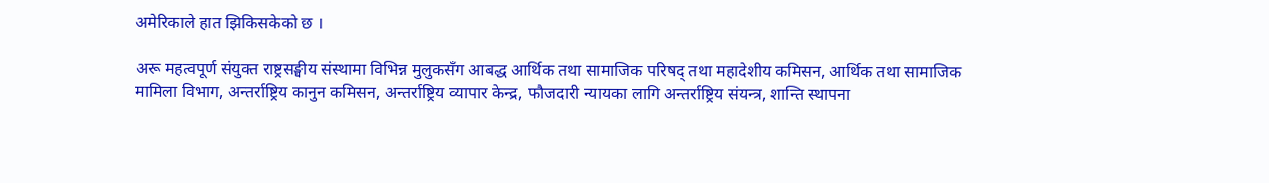अमेरिकाले हात झिकिसकेको छ ।

अरू महत्वपूर्ण संयुक्त राष्ट्रसङ्घीय संस्थामा विभिन्न मुलुकसँग आबद्ध आर्थिक तथा सामाजिक परिषद् तथा महादेशीय कमिसन, आर्थिक तथा सामाजिक मामिला विभाग, अन्तर्राष्ट्रिय कानुन कमिसन, अन्तर्राष्ट्रिय व्यापार केन्द्र, फौजदारी न्यायका लागि अन्तर्राष्ट्रिय संयन्त्र, शान्ति स्थापना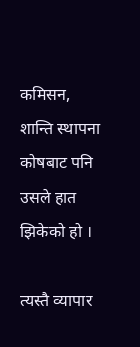कमिसन, शान्ति स्थापना कोषबाट पनि उसले हात झिकेको हो ।

त्यस्तै व्यापार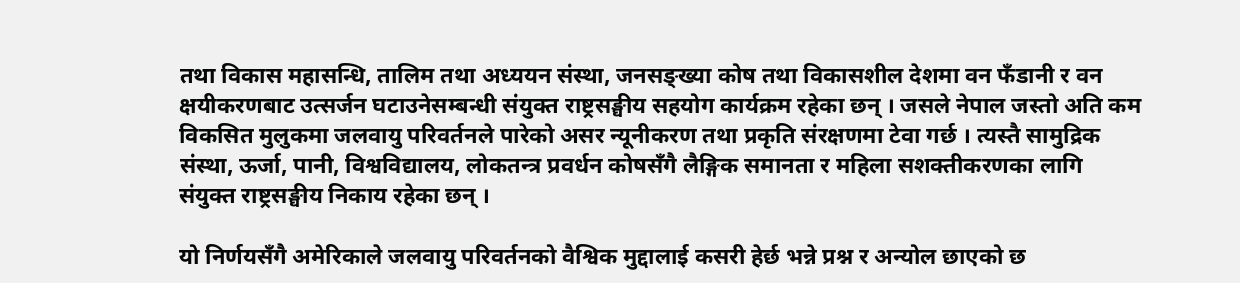तथा विकास महासन्धि, तालिम तथा अध्ययन संस्था, जनसङ्ख्या कोष तथा विकासशील देशमा वन फँडानी र वन क्षयीकरणबाट उत्सर्जन घटाउनेसम्बन्धी संयुक्त राष्ट्रसङ्घीय सहयोग कार्यक्रम रहेका छन् । जसले नेपाल जस्तो अति कम विकसित मुलुकमा जलवायु परिवर्तनले पारेको असर न्यूनीकरण तथा प्रकृति संरक्षणमा टेवा गर्छ । त्यस्तै सामुद्रिक संस्था, ऊर्जा, पानी, विश्वविद्यालय, लोकतन्त्र प्रवर्धन कोषसँगै लैङ्गिक समानता र महिला सशक्तीकरणका लागि संयुक्त राष्ट्रसङ्घीय निकाय रहेका छन् ।

यो निर्णयसँगै अमेरिकाले जलवायु परिवर्तनको वैश्विक मुद्दालाई कसरी हेर्छ भन्ने प्रश्न र अन्योल छाएको छ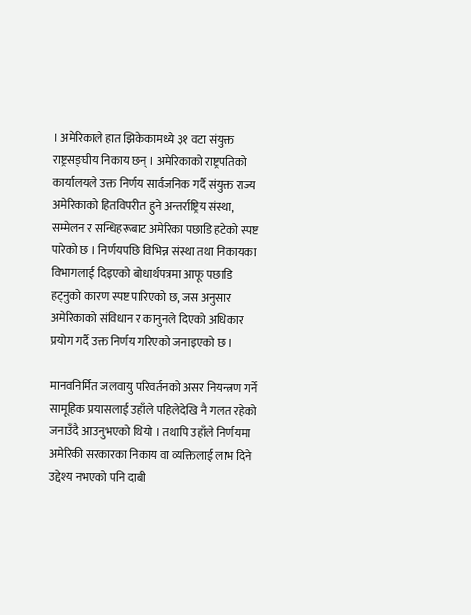। अमेरिकाले हात झिकेकामध्ये ३१ वटा संयुक्त राष्ट्रसङ्घीय निकाय छन् । अमेरिकाको राष्ट्रपतिको कार्यालयले उक्त निर्णय सार्वजनिक गर्दै संयुक्त राज्य अमेरिकाको हितविपरीत हुने अन्तर्राष्ट्रिय संस्था, सम्मेलन र सन्धिहरूबाट अमेरिका पछाडि हटेको स्पष्ट पारेको छ । निर्णयपछि विभिन्न संस्था तथा निकायका विभागलाई दिइएको बोधार्थपत्रमा आफू पछाडि हट्नुको कारण स्पष्ट पारिएको छ, जस अनुसार अमेरिकाको संविधान र कानुनले दिएको अधिकार प्रयोग गर्दै उक्त निर्णय गरिएको जनाइएको छ ।

मानवनिर्मित जलवायु परिवर्तनको असर नियन्त्रण गर्ने सामूहिक प्रयासलाई उहाँले पहिलेदेखि नै गलत रहेको जनाउँदै आउनुभएको थियो । तथापि उहाँले निर्णयमा अमेरिकी सरकारका निकाय वा व्यक्तिलाई लाभ दिने उद्देश्य नभएको पनि दाबी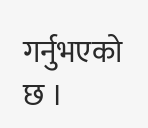गर्नुभएको छ ।